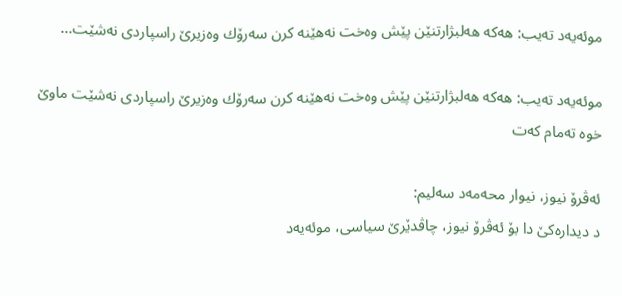موئه‌یه‌د ته‌یب: هه‌كه‌ هه‌لبژارتنێن پێش وه‌خت نه‌هێنه‌ كرن سه‌رۆك وه‌زیرێ‌ راسپاردی نه‌شێت...

موئه‌یه‌د ته‌یب: هه‌كه‌ هه‌لبژارتنێن پێش وه‌خت نه‌هێنه‌ كرن سه‌رۆك وه‌زیرێ‌ راسپاردی نه‌شێت ماوێ‌ خوه‌ ته‌مام كه‌ت

ئه‌ڤرۆ نیوز، نیوار محه‌مه‌د سه‌لیم:
د دیداره‌كێ‌ دا بۆ ئه‌ڤرۆ نیوز، چاڤدێرێ‌ سیاسی، موئه‌یه‌د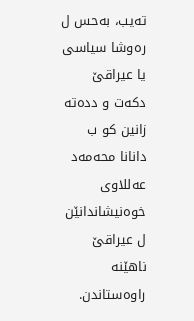ته‌یب، به‌حس ل ره‌وشا سیاسی یا عیراقێ‌ دكه‌ت و دده‌ته‌ زانین كو ب دانانا محه‌مه‌د عه‌للاوی خوه‌نیشاندانێن ل عیراقێ‌ ناهێنه‌ راوه‌ستاندن.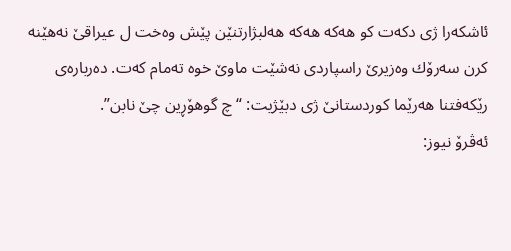ئاشكه‌را ژی دكه‌ت كو هه‌كه‌ هه‌كه‌ هه‌لبژارتنێن پێش وه‌خت ل عیراقێ‌ نه‌هێنه‌ كرن سه‌رۆك وه‌زیرێ‌ راسپاردی نه‌شێت ماوێ‌ خوه‌ ته‌مام كه‌ت. ده‌رباره‌ی رێكه‌فتنا هه‌رێما كوردستانێ‌ ژی دبێژیت: “چ گوهۆڕین چێ‌ نابن”.
ئه‌ڤرۆ نیوز: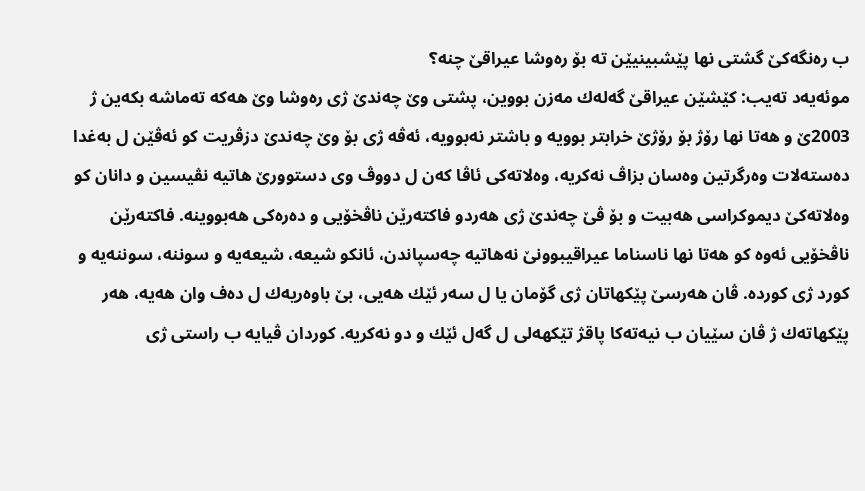ب ره‌نگه‌كێ‌ گشتی نها پێشبینیێن ته‌ بۆ ره‌وشا عیراقێ‌ چنه‌؟
موئه‌یه‌د ته‌یب: كێشێن عیراقێ‌ گه‌له‌ك مه‌زن بووین، پشتی وێ‌ چه‌ندێ‌ ژی ره‌وشا وێ‌ هه‌كه‌ ته‌ماشه‌ بكه‌ین ژ 2003ێ و هه‌تا نها رۆژ بۆ رۆژێ‌ خرابتر بوویه‌ و باشتر نه‌بوویه‌، ئه‌ڤه‌ ژی بۆ وێ‌ چه‌ندێ‌ دزڤریت كو ئه‌ڤێن ل به‌غدا ده‌سته‌لات وه‌رگرتین وه‌سان بزاڤ نه‌كریه‌، وه‌لاته‌كی ئاڤا كه‌ن ل دووڤ وی دستوورێ‌ هاتیه‌ نڤیسین و دانان كو وه‌لاته‌كێ‌ دیموكراسی هه‌بیت و بۆ ڤێ‌ چه‌ندێ‌ ژی هه‌ردو فاكته‌رێن ناڤخۆیی و ده‌ره‌كی هه‌بووینه‌. فاكته‌رێن ناڤخۆیی ئه‌وه‌ كو هه‌تا نها ناسناما عیراقیبوونێ‌ نه‌هاتیه‌ چه‌سپاندن، ئانكو شیعه‌، شیعه‌یه‌ و سوننه‌، سوننه‌یه‌ و كورد ژی كورده‌. ڤان هه‌رسێ‌ پێكهاتان ژی گۆمان یا ل سه‌ر ئێك هه‌یی، بێ باوه‌ریه‌ك ل ده‌ف وان هه‌یه‌، هه‌ر پێكهاته‌ك ژ ڤان سێیان ب نیه‌ته‌كا پاقژ تێكهه‌لی ل گه‌ل ئێك و دو نه‌كریه‌. كوردان ڤیایه‌ ب راستی ژی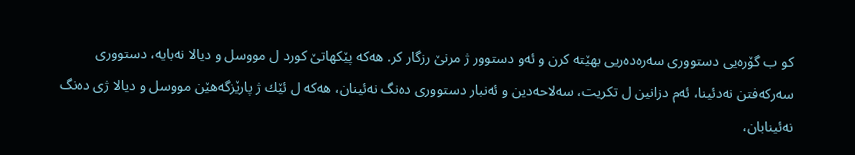كو ب گۆره‌یی دستووری سه‌ره‌ده‌ریی بهێته‌ كرن و ئه‌و دستوور ژ مرنێ‌ رزگار كر. هه‌كه‌ پێكهاتێ‌ كورد ل مووسل و دیالا نه‌بایه‌، دستووری سه‌ركه‌فتن نه‌دئینا، ئه‌م دزانین ل تكریت، سه‌لاحه‌دین و ئه‌نبار دستووری ده‌نگ نه‌ئینان، هه‌كه‌ ل ئێك ژ پارێزگه‌هێن مووسل و دیالا ژی ده‌نگ نه‌ئینابان،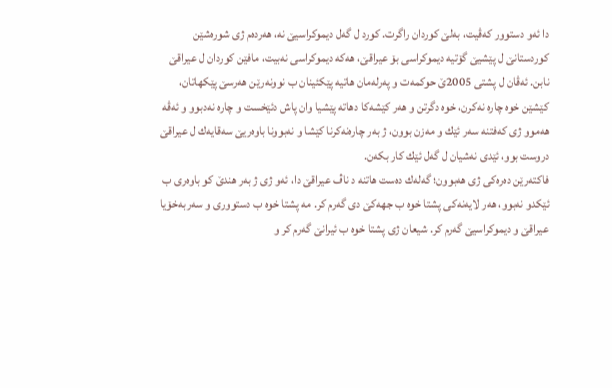دا ئه‌و دستوور كه‌ڤیت، به‌لێ‌ كوردان راگرت. كورد ل گه‌ل دیموكراسیێ‌ نه‌، هه‌رده‌م ژی شوره‌شێن كوردستانێ‌ ل پێشیێ گۆتیه‌ دیموكراسی بۆ عیراقێ‌، هه‌كه‌ دیموكراسی نه‌بیت، مافێن كوردان ل عیراقێ‌ نابن. ئه‌ڤان ل پشتی 2005ێ‌ حوكمه‌ت و په‌رله‌مان هاتیه‌ پێكئینان ب نوونه‌رێن هه‌رسێ‌ پێكهاتان، كێشێن خوه‌ چاره‌ نه‌كرن، خوه‌ دگرتن و هه‌ر كێشه‌كا دهاته‌ پێشیا وان پاش دئێخست و چاره‌ نه‌دبوو و ئه‌ڤه‌ هه‌موو ژی كه‌فتنه‌ سه‌ر ئێك و مه‌زن بوون، ژ به‌ر چاره‌نه‌كرنا كێشا و نه‌بوونا باوه‌ریێ‌ سه‌قایه‌ك ل عیراقێ‌ دروست بوو، ئێدی نه‌شیان ل گه‌ل ئێك كار بكه‌ن.
فاكته‌رێن ده‌ره‌كی ژی هه‌بوون؛ گه‌له‌ك ده‌ست هاتنه‌ د ناڤ عیراقێ‌ دا، ئه‌و ژی ژ به‌ر هندێ‌ كو باوه‌ری ب ئێكدو نه‌بوو، هه‌ر لایه‌نه‌كی پشتا خوه‌ ب جهه‌كێ‌ دی گه‌رم كر. مه‌ پشتا خوه‌ ب دستووری و سه‌ربه‌خۆیا عیراقێ‌ و دیموكراسیێ‌ گه‌رم كر. شیعان ژی پشتا خوه‌ ب ئیرانێ‌ گه‌رم كر و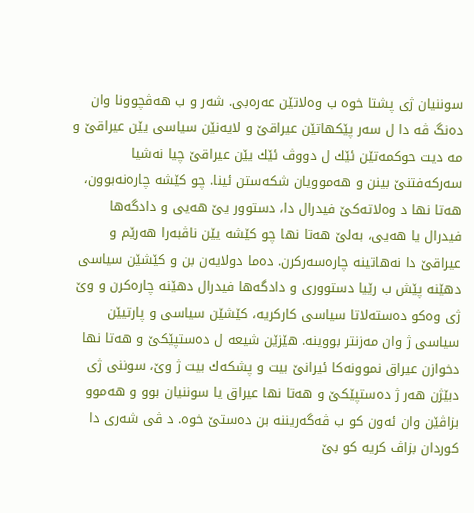سوننیان ژی پشتا خوه‌ ب وه‌لاتێن عه‌ره‌بی. شه‌ر و ب هه‌ڤچوونا وان ده‌نگ ڤه‌ دا ل سه‌ر پێكهاتێن عیراقێ‌ و لایه‌نێن سیاسی یێن عیراقێ‌ و مه‌ دیت حوكمه‌تێن ئێك ل دووڤ ئێك یێن عیراقێ‌ چیا نه‌شیا سه‌ركه‌فتنێ‌ بینن و هه‌موویان شكه‌ستن ئینا. چو كێشه‌ چاره‌نه‌بوون، هه‌تا نها د وه‌لاته‌كێ‌ فیدرال دا، دستوور یێ‌ هه‌یی و دادگه‌ها فیدرال یا هه‌یی، به‌لێ‌ هه‌تا نها چو كێشه‌ یێن ناڤبه‌را هه‌رێم و عیراقێ‌ دا نه‌هاتینه‌ چاره‌سه‌ركرن. ده‌ما دولایه‌ن بن و كێشێن سیاسی دهێنه‌ پێش ب رێیا دستووری و دادگه‌ها فیدرال دهێنه‌ چاره‌كرن و وێ‌ ژی وه‌كو ده‌سته‌لاتا سیاسی كاركریه‌، كێشێن سیاسی و پارتیێن سیاسی ژ وان مه‌زنتر بووینه‌. هێزێن شیعه‌ ل ده‌ستپێكێ‌ و هه‌تا نها دخوازن عیراق نموونه‌كا ئیرانێ‌ بیت و پشكه‌ك بیت ژ وێ‌، سوننی ژی دبێژن هه‌ر ژ ده‌ستپێكێ‌ و هه‌تا نها عیراق یا سوننیان بوو و هه‌موو بزاڤێن وان ئه‌ون كو ب ڤه‌گه‌ریننه‌ بن ده‌ستێ‌ خوه‌. د ڤی شه‌ری دا كوردان بزاڤ كریه‌ كو بێ‌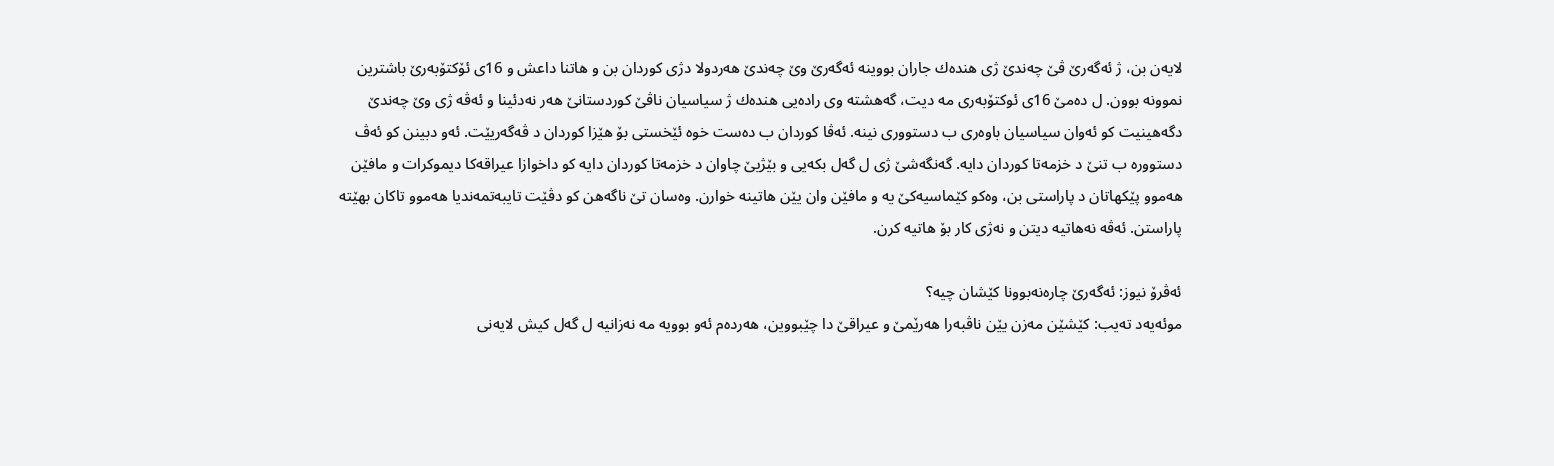لایه‌ن بن، ژ ئه‌گه‌رێ‌ ڤێ‌ چه‌ندێ‌ ژی هنده‌ك جاران بووینه‌ ئه‌گه‌رێ‌ وێ‌ چه‌ندێ‌ هه‌ردولا دژی كوردان بن و هاتنا داعش و 16ی ئۆكتۆبه‌رێ‌ باشترین نموونه‌ بوون. ل ده‌مێ‌ 16ی ئوكتۆبه‌ری مه‌ دیت، گه‌هشته‌ وی راده‌یی هنده‌ك ژ سیاسیان ناڤێ‌ كوردستانێ‌ هه‌ر نه‌دئینا و ئه‌ڤه‌ ژی وێ‌ چه‌ندێ‌ دگه‌هینیت كو ئه‌وان سیاسیان باوه‌ری ب دستووری نینه‌. ئه‌ڤا كوردان ب ده‌ست خوه‌ ئێخستی بۆ هێزا كوردان د ڤه‌گه‌ریێت. ئه‌و دبینن كو ئه‌ڤ دستووره‌ ب تنێ‌ د خزمه‌تا كوردان دایه‌. گه‌نگه‌شێ‌ ژی ل گه‌ل بكه‌یی و بێژیێ‌ چاوان د خزمه‌تا كوردان دایه‌ كو داخوازا عیراقه‌كا دیموكرات و مافێن هه‌موو پێكهاتان د پاراستی بن، وه‌كو كێماسیه‌كێ‌ یه‌ و مافێن وان یێن هاتینه‌ خوارن. وه‌سان تێ‌ ناگه‌هن كو دڤێت تایبه‌تمه‌ندیا هه‌موو تاكان بهێته‌ پاراستن. ئه‌ڤه‌ نه‌هاتیه‌ دیتن و نه‌ژی كار بۆ هاتیه‌ كرن.

ئه‌ڤرۆ نیوز: ئه‌گه‌رێ‌ چاره‌نه‌بوونا كێشان چیه‌؟
موئه‌یه‌د ته‌یب: كێشێن مه‌زن یێن ناڤبه‌را هه‌رێمێ‌ و عیراقێ‌ دا چێبووین، هه‌رده‌م ئه‌و بوویه‌ مه‌ نه‌زانیه‌ ل گه‌ل كیش لایه‌نی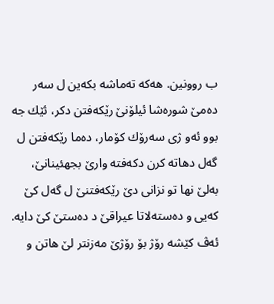ب روونین. هه‌كه‌ ته‌ماشه‌ بكه‌ین ل سه‌ر ده‌مێ‌ شوره‌شا ئیلۆنێ‌ رێكه‌فتن دكر، ئێك جه بوو ئه‌و ژی سه‌رۆك كۆمار، ده‌ما رێكه‌فتن ل گه‌ل دهاته‌ كرن دكه‌فته‌ وارێ‌ بجهئینانێ‌، به‌لێ‌ نها تو نزانی دێ‌ رێكه‌فتنێ‌ ل گه‌ل كێ‌ كه‌یی و ده‌سته‌لاتا عیراقێ‌ د ده‌ستێ‌ كێ‌ دایه‌. ئه‌ڤ كێشه‌ رۆژ بۆ رۆژێ‌ مه‌زنتر لێ‌ هاتن و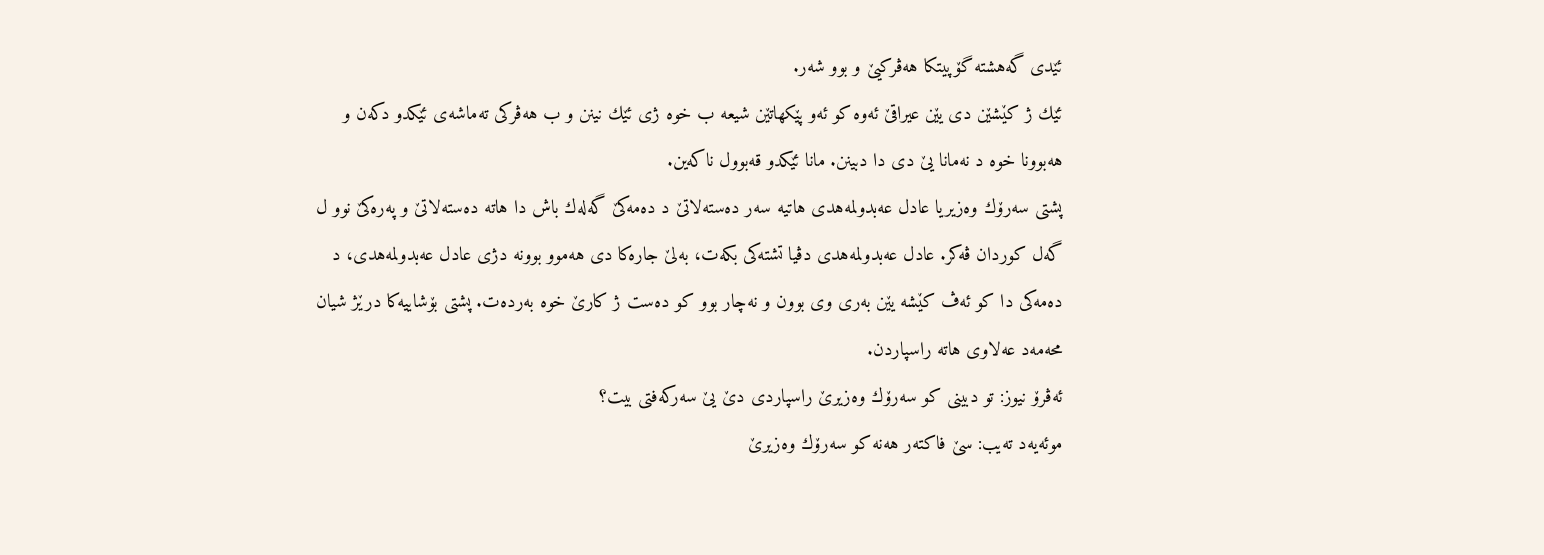ئێدی گه‌هشته‌ گۆپیتكا هه‌ڤركیێ‌ و بوو شه‌ر.
ئێك ژ كێشێن دی یێن عیراقێ‌ ئه‌وه‌ كو ئه‌و پێكهاتێن شیعه‌ ب خوه‌ ژی ئێك نینن و ب هه‌ڤركی ته‌ماشه‌ی ئێكدو دكه‌ن و هه‌بوونا خوه‌ د نه‌مانا یێ‌ دی دا دبینن. مانا ئێكدو قه‌بوول ناكه‌ین.
پشتی سه‌رۆك وه‌زیریا عادل عه‌بدولمه‌هدی هاتیه‌ سه‌ر ده‌سته‌لاتێ‌ د ده‌مه‌كێ‌ گه‌له‌ك باش دا هاته‌ ده‌سته‌لاتێ‌ و په‌ره‌كێ‌ نوو ل گه‌ل كوردان ڤه‌كر. عادل عه‌بدولمه‌هدی دڤیا تشته‌كی بكه‌ت، به‌لێ‌ جاره‌كا دی هه‌موو بوونه‌ دژی عادل عه‌بدولمه‌هدی، د ده‌مه‌كی دا كو ئه‌ڤ كێشه‌ یێن به‌ری وی بوون و نه‌چار بوو كو ده‌ست ژ كارێ‌ خوه‌ به‌رده‌ت. پشتی بۆشاییه‌كا درێژ شیان محه‌مه‌د عه‌لاوی هاته‌ راسپاردن.
ئه‌ڤرۆ نیوز: تو دبینی كو سه‌رۆك وه‌زیرێ راسپاردی دێ‌ یێ‌ سه‌ركه‌فتی بیت؟
موئه‌یه‌د ته‌یب: سێ‌ فاكته‌ر هه‌نه‌ كو سه‌رۆك وه‌زیرێ‌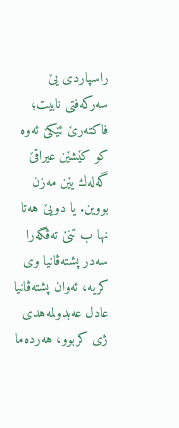راسپاردی یێ‌ سه‌ركه‌فتی نابیت؛ فاكته‌رێ‌ ئێكێ‌ ئه‌وه‌ كو كێشێن عیراقێ‌ گه‌له‌ك یێن مه‌زن بووین. یا دویێ‌ هه‌تا نها ب تنێ‌ ته‌ڤگه‌را سه‌در پشته‌ڤانیا وی كریه‌، ئه‌وان پشته‌ڤانیا عادل عه‌بدولمه‌هدی ژی كربوو، هه‌رده‌ما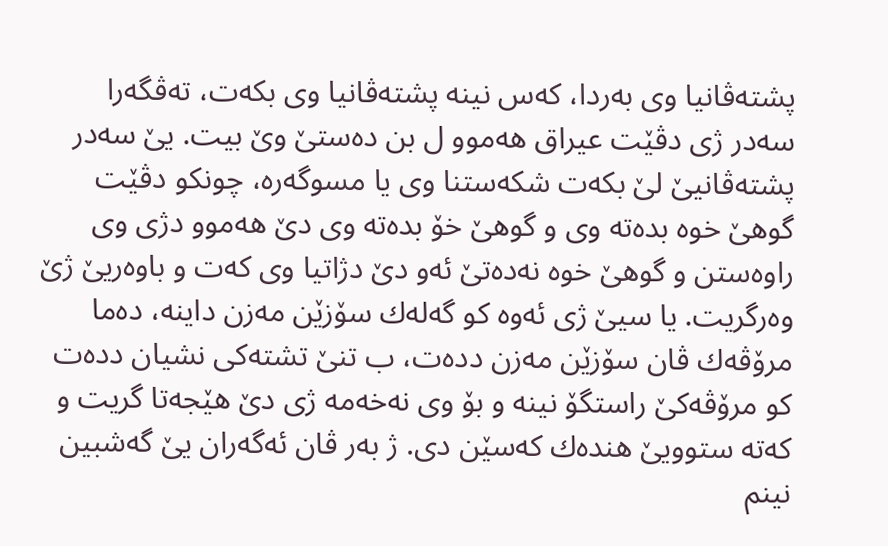پشته‌ڤانیا وی به‌ردا، كه‌س نینه‌ پشته‌ڤانیا وی بكه‌ت، ته‌ڤگه‌را سه‌در ژی دڤێت عیراق هه‌موو ل بن ده‌ستێ‌ وێ‌ بیت. یێ‌ سه‌در پشته‌ڤانیێ‌ لێ‌ بكه‌ت شكه‌ستنا وی یا مسوگه‌ره‌، چونكو دڤێت گوهێ‌ خوه‌ بده‌ته‌ وی و گوهێ‌ خۆ بده‌ته‌ وی دێ‌ هه‌موو دژی وی راوه‌ستن و گوهێ‌ خوه‌ نه‌ده‌تێ‌ ئه‌و دێ‌ دژاتیا وی كه‌ت و باوه‌ریێ‌ ژێ‌ وه‌رگریت. یا سیێ‌ ژی ئه‌وه‌ كو گه‌له‌ك سۆزێن مه‌زن داینه‌، ده‌ما مرۆڤه‌ك ڤان سۆزێن مه‌زن دده‌ت، ب تنێ‌ تشته‌كی نشیان دده‌ت كو مرۆڤه‌كێ‌ راستگۆ نینه‌ و بۆ وی نه‌خه‌مه‌ ژی دێ‌ هێجه‌تا گریت و كه‌ته‌ ستوویێ‌ هنده‌ك كه‌سێن دی. ژ به‌ر ڤان ئه‌گه‌ران یێ‌ گه‌شبین نینم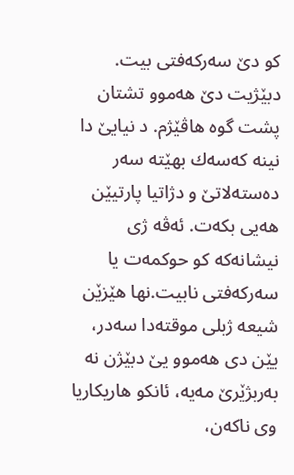كو دێ‌ سه‌ركه‌فتی بیت. دبێژیت دێ‌ هه‌موو تشتان پشت گوه هاڤێژم. د نیایێ‌ دا نینه‌ كه‌سه‌ك بهێته‌ سه‌ر ده‌سته‌لاتێ‌ و دژاتیا پارتیێن هه‌یی بكه‌ت. ئه‌ڤه‌ ژی نیشانه‌كه‌ كو حوكمه‌ت یا سه‌ركه‌فتی نابیت.نها هێزێن شیعه‌ ژبلی موقته‌دا سه‌در، یێن دی هه‌موو یێ‌ دبێژن نه‌ به‌ربژێرێ‌ مه‌یه‌، ئانكو هاریكاریا وی ناكه‌ن،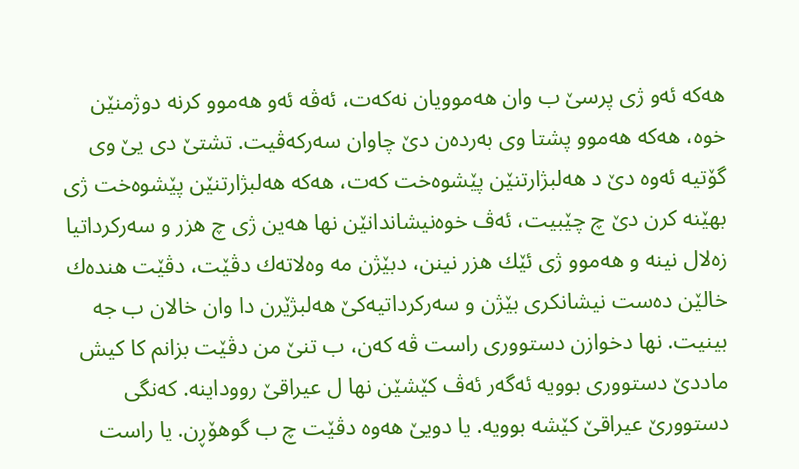هه‌كه‌ ئه‌و ژی پرسێ‌ ب وان هه‌موویان نه‌كه‌ت، ئه‌ڤه‌ ئه‌و هه‌موو كرنه‌ دوژمنێن خوه‌، هه‌كه‌ هه‌موو پشتا وی به‌رده‌ن دێ‌ چاوان سه‌ركه‌ڤیت. تشتێ‌ دی یێ‌ وی گۆتیه‌ ئه‌وه‌ دێ‌ د هه‌لبژارتنێن پێشوه‌خت كه‌ت، هه‌كه‌ هه‌لبژارتنێن پێشوه‌خت ژی بهێنه‌ كرن دێ‌ چ چێبیت، ئه‌ڤ خوه‌نیشاندانێن نها هه‌ین ژی چ هزر و سه‌ركرداتیا زه‌لال نینه‌ و هه‌موو ژی ئێك هزر نینن، دبێژن مه‌ وه‌لاته‌ك دڤێت، دڤێت هنده‌ك خالێن ده‌ست نیشانكری بێژن و سه‌ركرداتیه‌كێ‌ هه‌لبژێرن دا وان خالان ب جه بینیت. نها دخوازن دستووری راست ڤه‌ كه‌ن، ب تنێ‌ من دڤێت بزانم كا كیش ماددێ‌ دستووری بوویه‌ ئه‌گه‌ر ئه‌ڤ كێشێن نها ل عیراقێ‌ رووداینه‌. كه‌نگی دستوورێ‌ عیراقێ‌ كێشه‌ بوویه‌. یا دویێ‌ هه‌وه‌ دڤێت چ ب گوهۆڕن. یا راست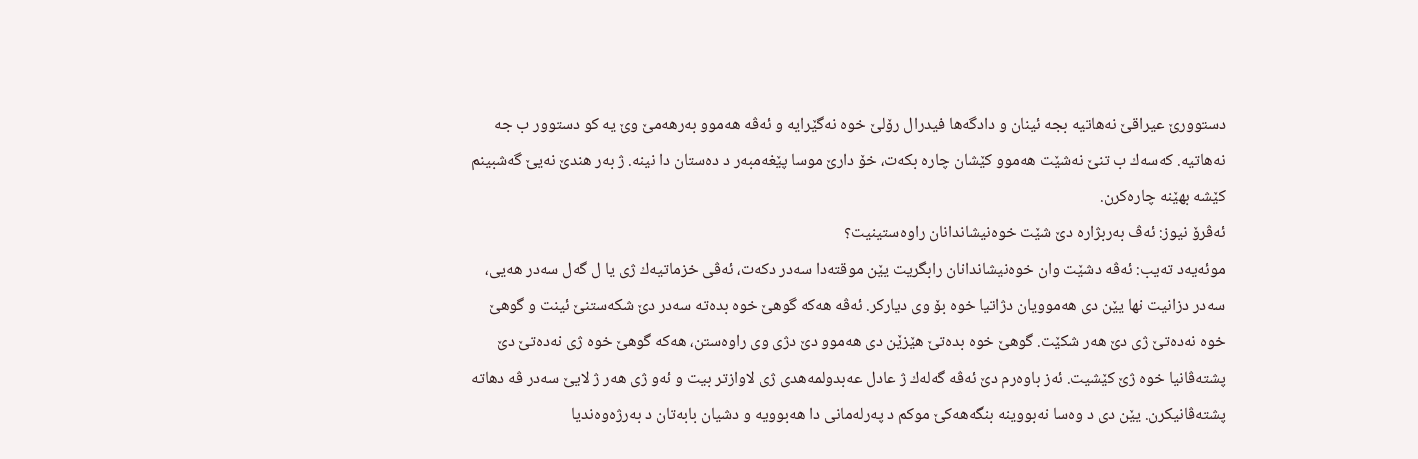دستوورێ‌ عیراقێ‌ نه‌هاتیه‌ بجه ئینان و دادگه‌ها فیدرال رۆلێ‌ خوه‌ نه‌گێرایه‌ و ئه‌ڤه‌ هه‌موو به‌رهه‌مێ‌ وێ‌ یه‌ كو دستوور ب جه نه‌هاتیه‌. كه‌سه‌ك ب تنێ‌ نه‌شێت هه‌موو كێشان چاره‌ بكه‌ت، خۆ دارێ‌ موسا پێغه‌مبه‌ر د ده‌ستان دا نینه‌. ژ به‌ر هندێ‌ نه‌یێ‌ گه‌شبینم كێشه‌ بهێنه‌ چاره‌كرن.
ئه‌ڤرۆ نیوز: ئه‌ڤ به‌ربژاره‌ دێ‌ شێت خوه‌نیشاندانان راوه‌ستینیت؟
موئه‌یه‌د ته‌یب: ئه‌ڤه‌ دشێت وان خوه‌نیشاندانان رابگریت یێن موقته‌دا سه‌در دكه‌ت، ئه‌ڤی خزماتیه‌ك ژی یا ل گه‌ل سه‌در هه‌یی، سه‌در دزانیت نها یێن دی هه‌موویان دژاتیا خوه‌ بۆ وی دیاركر. ئه‌ڤه‌ هه‌كه‌ گوهێ‌ خوه‌ بده‌ته‌ سه‌در دێ‌ شكه‌ستنێ‌ ئینت و گوهێ‌ خوه‌ نه‌ده‌تێ‌ ژی دێ‌ هه‌ر شكێت. گوهێ‌ خوه‌ بده‌تێ‌ هێزێن دی هه‌موو دێ‌ دژی وی راوه‌ستن، هه‌كه‌ گوهێ‌ خوه‌ ژی نه‌ده‌تێ‌ دێ‌ پشته‌ڤانیا خوه‌ ژێ‌ كێشیت. ئه‌ز باوه‌رم دێ‌ ئه‌ڤه‌ گه‌له‌ك ژ عادل عه‌بدولمه‌هدی ژی لاوازتر بیت و ئه‌و ژی هه‌ر ژ لایێ‌ سه‌در ڤه‌ دهاته‌ پشته‌ڤانیكرن. یێن دی د وه‌سا نه‌بووینه‌ بنگه‌هه‌كێ‌ موكم د په‌رله‌مانی دا هه‌بوویه‌ و دشیان بابه‌تان د به‌رژه‌وه‌ندیا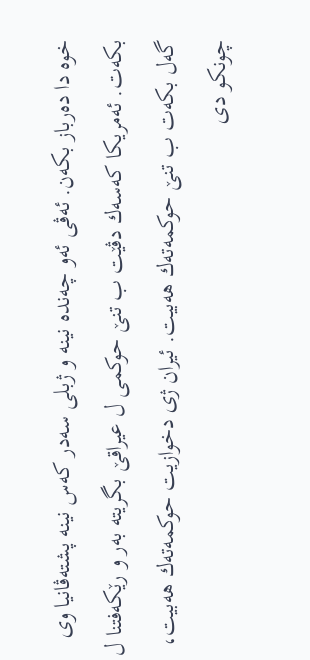خوه‌ دا ده‌رباز بكه‌ن. ئه‌ڤی ئه‌و چه‌نده‌ نینه‌ و ژبلی سه‌در كه‌س نینه‌ پشته‌ڤانیا وی بكه‌ت. ئه‌مریكا كه‌سه‌ك دڤێت ب تنێ‌ حوكمی ل عیراقێ‌ بگریته‌ به‌ر و رێكه‌فتنا ل گه‌ل بكه‌ت ب تنێ‌ حوكمه‌ته‌ك هه‌بیت. ئیران ژی دخوازیت حوكمه‌ته‌ك هه‌بیت، چونكو دی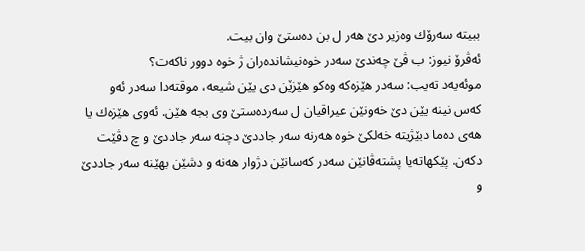ببیته‌ سه‌رۆك وه‌زیر دێ‌ هه‌ر ل بن ده‌ستێ‌ وان بیت.
ئه‌ڤرۆ نیوز: ب ڤێ‌ چه‌ندێ‌ سه‌در خوه‌نیشانده‌ران ژ خوه‌ دوور ناكه‌ت؟
موئه‌یه‌د ته‌یب: سه‌در هێزه‌كه‌ وه‌كو هێزێن دی یێن شیعه‌، موقته‌دا سه‌در ئه‌و كه‌س نینه‌ یێن دێ‌ خه‌ونێن عیراقیان ل سه‌رده‌ستێ‌ وی بجه هێن. ئه‌وی هێزه‌ك یا هه‌ی ده‌ما دبێژیته‌ خه‌لكێ‌ خوه‌ هه‌رنه‌ سه‌ر جاددێ‌ دچنه‌ سه‌ر جاددێ‌ و چ دڤێت دكه‌ن. پێكهاته‌یا پشته‌ڤانێن سه‌در كه‌سانێن دژوار هه‌نه‌ و دشێن بهێنه‌ سه‌ر جاددێ‌ و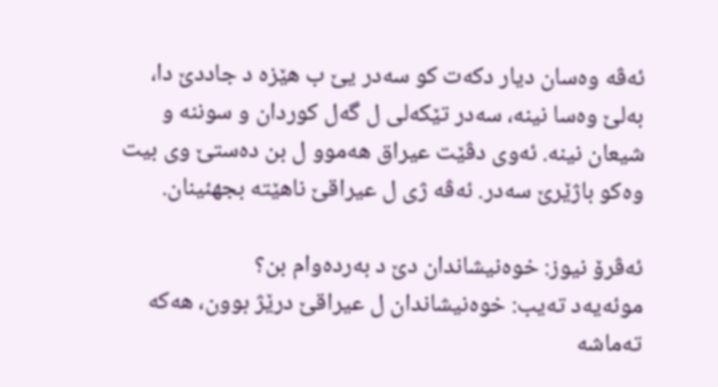ئه‌ڤه‌ وه‌سان دیار دكه‌ت كو سه‌در یێ‌ ب هێزه‌ د جاددێ‌ دا، به‌لێ‌ وه‌سا نینه‌، سه‌در تێكه‌لی ل گه‌ل كوردان و سوننه‌ و شیعان نینه‌. ئه‌وی دڤێت عیراق هه‌موو ل بن ده‌ستێ‌ وی بیت وه‌كو باژێرێ‌ سه‌در. ئه‌ڤه‌ ژی ل عیراقێ‌ ناهێته‌ بجهئینان.

ئه‌ڤرۆ نیوز: خوه‌نیشاندان دێ‌ د به‌رده‌وام بن؟
موئه‌یه‌د ته‌یب: خوه‌نیشاندان ل عیراقێ‌ درێژ بوون، هه‌كه‌ ته‌ماشه‌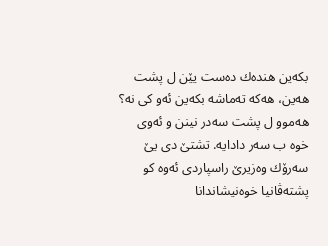بكه‌ین هنده‌ك ده‌ست یێن ل پشت هه‌ین، هه‌كه‌ ته‌ماشه‌ بكه‌ین ئه‌و كی نه‌؟ هه‌موو ل پشت سه‌در نینن و ئه‌وی خوه‌ ب سه‌ر دادایه‌. تشتێ‌ دی یێ‌ سه‌رۆك وه‌زیرێ‌ راسپاردی ئه‌وه‌ كو پشته‌ڤانیا خوه‌نیشاندانا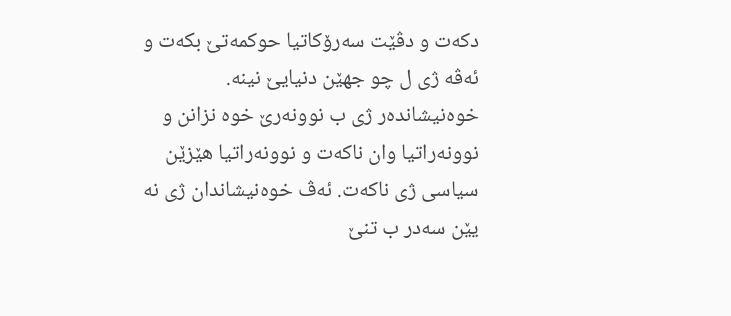دكه‌ت و دڤێت سه‌رۆكاتیا حوكمه‌تێ‌ بكه‌ت و ئه‌ڤه‌ ژی ل چو جهێن دنیایێ‌ نینه‌. خوه‌نیشانده‌ر ژی ب نوونه‌رێ‌ خوه‌ نزانن و نوونه‌راتیا وان ناكه‌ت و نوونه‌راتیا هێزێن سیاسی ژی ناكه‌ت. ئه‌ڤ خوه‌نیشاندان ژی نه‌ یێن سه‌در ب تنێ‌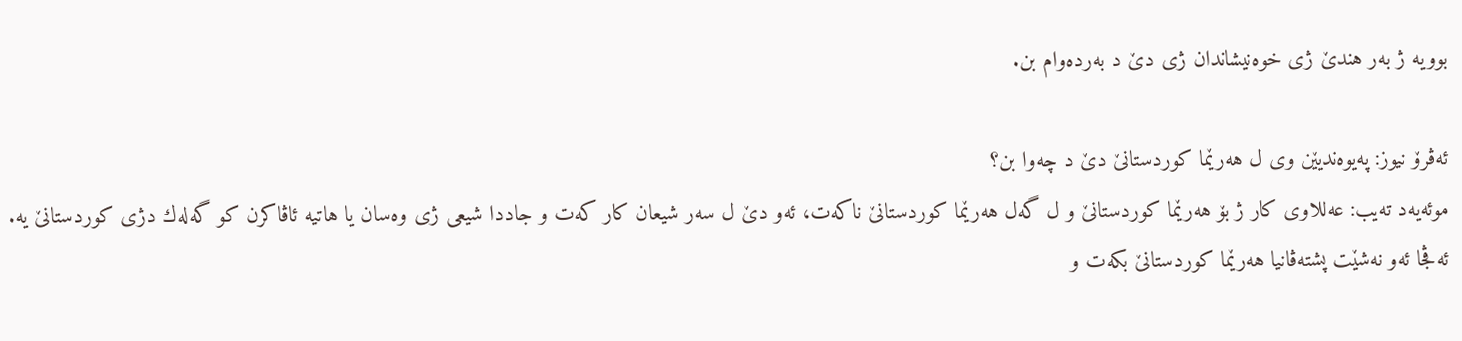بوویه‌ ژ به‌ر هندێ‌ ژی خوه‌نیشاندان ژی دێ‌ د به‌رده‌وام بن.

ئه‌ڤرۆ نیوز: په‌یوه‌ندیێن وی ل هه‌رێما كوردستانێ‌ دێ‌ د چه‌وا بن؟
موئه‌یه‌د ته‌یب: عه‌للاوی كار ژ بۆ هه‌رێما كوردستانێ‌ و ل گه‌ل هه‌رێما كوردستانێ‌ ناكه‌ت، ئه‌و دێ‌ ل سه‌ر شیعان كار كه‌ت و جاددا شیعی ژی وه‌سان یا هاتیه‌ ئاڤاكرن كو گه‌له‌ك دژی كوردستانێ‌ یه‌. ئه‌ڤجا ئه‌و نه‌شێت پشته‌ڤانیا هه‌رێما كوردستانێ‌ بكه‌ت و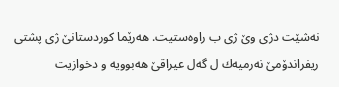نه‌شێت دژی وێ‌ ژی ب راوه‌ستیت. هه‌رێما كوردستانێ‌ ژی پشتی ریفراندۆمێ‌ نه‌رمیه‌ك ل گه‌ل عیراقێ‌ هه‌بوویه‌ و دخوازیت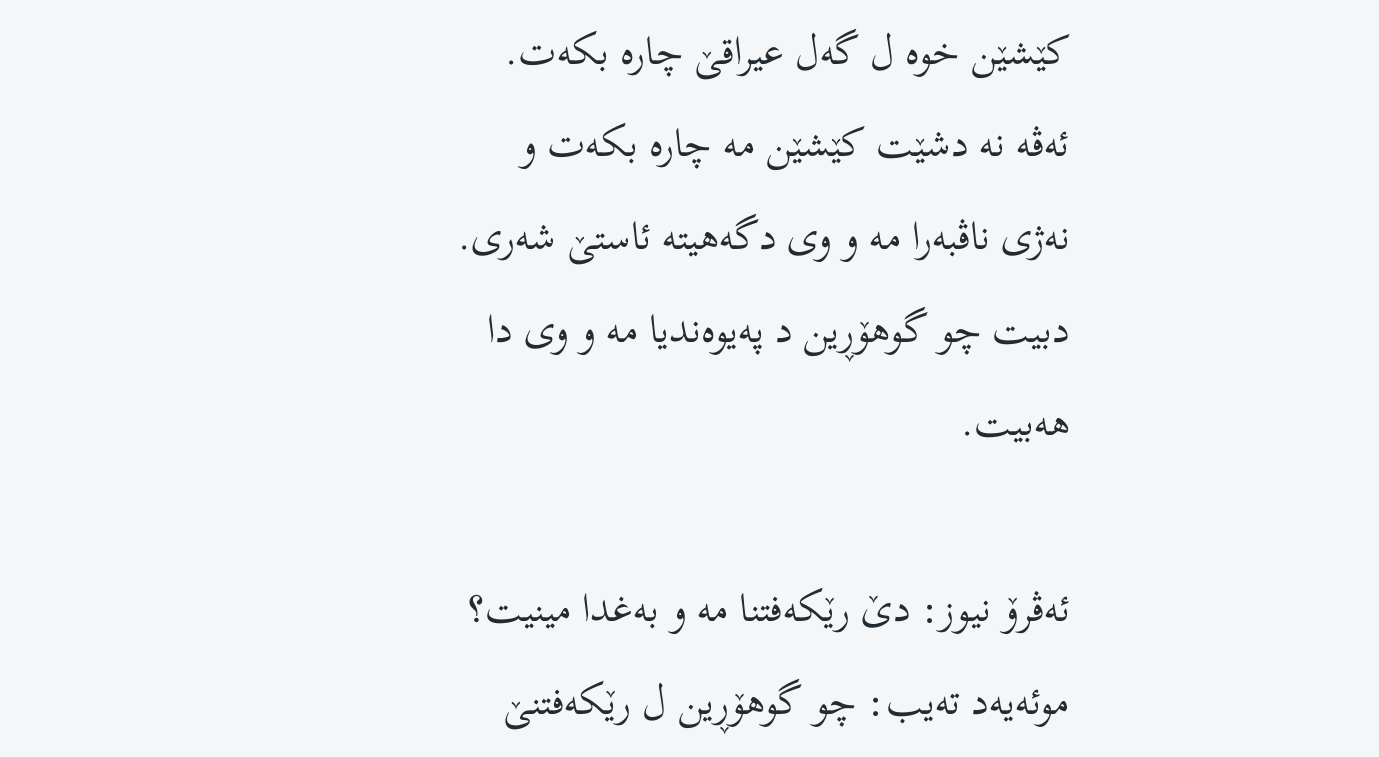كێشێن خوه‌ ل گه‌ل عیراقێ‌ چاره‌ بكه‌ت. ئه‌ڤه‌ نه‌ دشێت كێشێن مه‌ چاره‌ بكه‌ت و نه‌ژی ناڤبه‌را مه‌ و وی دگه‌هیته‌ ئاستێ‌ شه‌ری. دبیت چو گوهۆڕین د په‌یوه‌ندیا مه‌ و وی دا هه‌بیت.

ئه‌ڤرۆ نیوز: دێ‌ رێكه‌فتنا مه‌ و به‌غدا مینیت؟
موئه‌یه‌د ته‌یب: چو گوهۆڕین ل رێكه‌فتنێ‌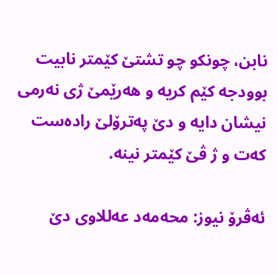نابن، چونكو چو تشتێ‌ كێمتر نابیت بوودجه‌ كێم كریه‌ و هه‌رێمێ‌ ژی نه‌رمی نیشان دایه‌ و دێ‌ په‌ترۆلێ‌ راده‌ست كه‌ت و ژ ڤێ‌ كێمتر نینه‌.

ئه‌ڤرۆ نیوز: محه‌مه‌د عه‌للاوی دێ‌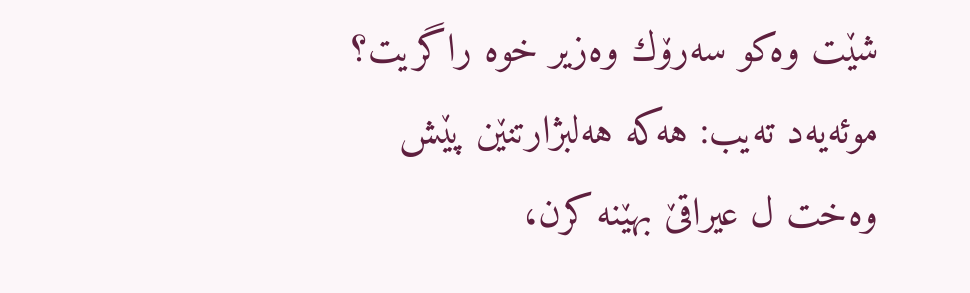شێت وه‌كو سه‌رۆك وه‌زیر خوه‌ راگریت؟
موئه‌یه‌د ته‌یب: هه‌كه‌ هه‌لبژارتنێن پێش وه‌خت ل عیراقێ‌ بهێنه‌ كرن،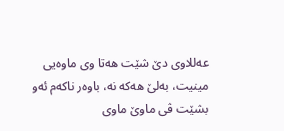عه‌للاوی دێ‌ شێت هه‌تا وی ماوه‌یی مینیت، به‌لێ‌ هه‌كه‌ نه‌، باوه‌ر ناكه‌م ئه‌و بشێت ڤی ماوێ‌ ماوی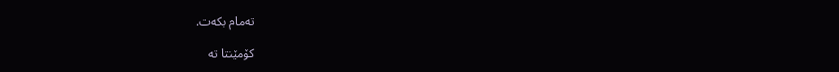ته‌مام بكه‌ت.

کۆمێنتا تە